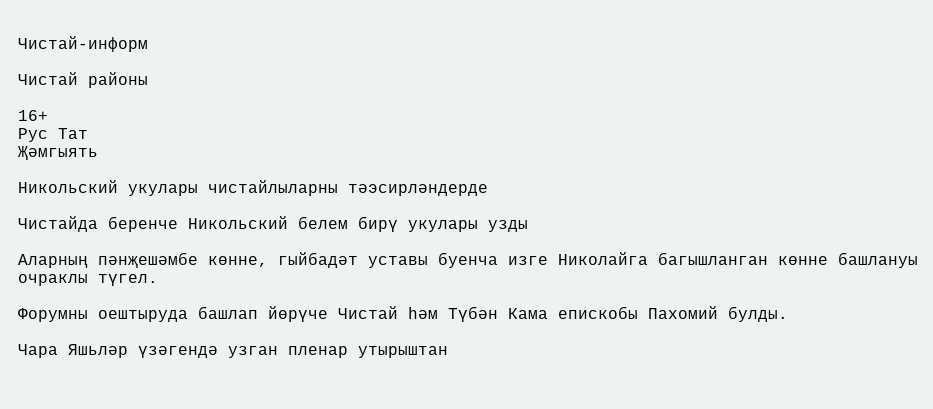Чистай-информ

Чистай районы

16+
Рус Тат
Җәмгыять

Никольский укулары чистайлыларны тәэсирләндерде

Чистайда беренче Никольский белем бирү укулары узды

Аларның пәнҗешәмбе көнне, гыйбадәт уставы буенча изге Николайга багышланган көнне башлануы очраклы түгел.

Форумны оештыруда башлап йөрүче Чистай һәм Түбән Кама епискобы Пахомий булды.

Чара Яшьләр үзәгендә узган пленар утырыштан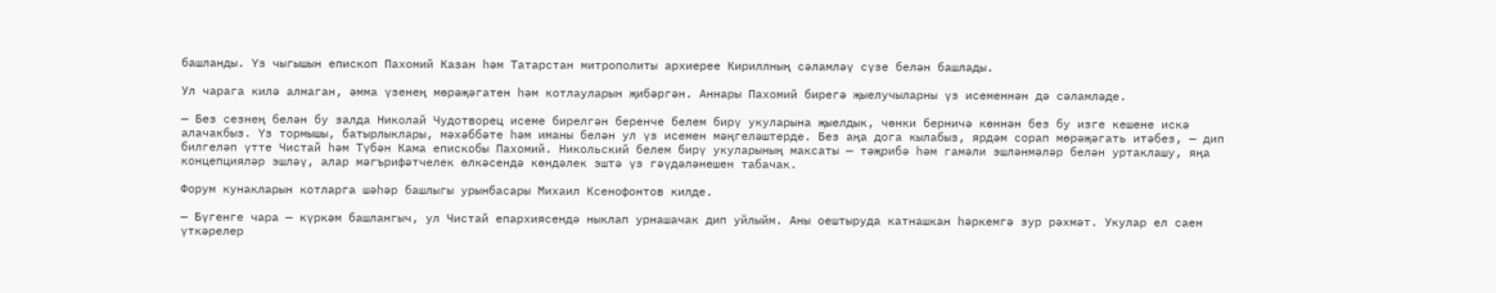башланды. Үз чыгышын епископ Пахомий Казан һәм Татарстан митрополиты архиерее Кириллның сәламләү сүзе белән башлады.

Ул чарага килә алмаган, әмма үзенең мөрәҗәгатен һәм котлауларын җибәргән. Аннары Пахомий бирегә җыелучыларны үз исеменнән дә сәламләде.

— Без сезнең белән бу залда Николай Чудотворец исеме бирелгән беренче белем бирү укуларына җыелдык, чөнки берничә көннән без бу изге кешене искә алачакбыз. Үз тормышы, батырлыклары, мәхәббәте һәм иманы белән ул үз исемен мәңгеләштерде. Без аңа дога кылабыз, ярдәм сорап мөрәҗәгать итәбез, — дип билгеләп үтте Чистай һәм Түбән Кама епискобы Пахомий. Никольский белем бирү укуларының максаты — тәҗрибә һәм гамәли эшләнмәләр белән уртаклашу, яңа концепцияләр эшләү, алар мәгърифәтчелек өлкәсендә көндәлек эштә үз гәүдәләнешен табачак.

Форум кунакларын котларга шәһәр башлыгы урынбасары Михаил Ксенофонтов килде.

— Бүгенге чара — күркәм башлангыч, ул Чистай епархиясендә ныклап урнашачак дип уйлыйм. Аны оештыруда катнашкан һәркемгә зур рәхмәт. Укулар ел саен үткәрелер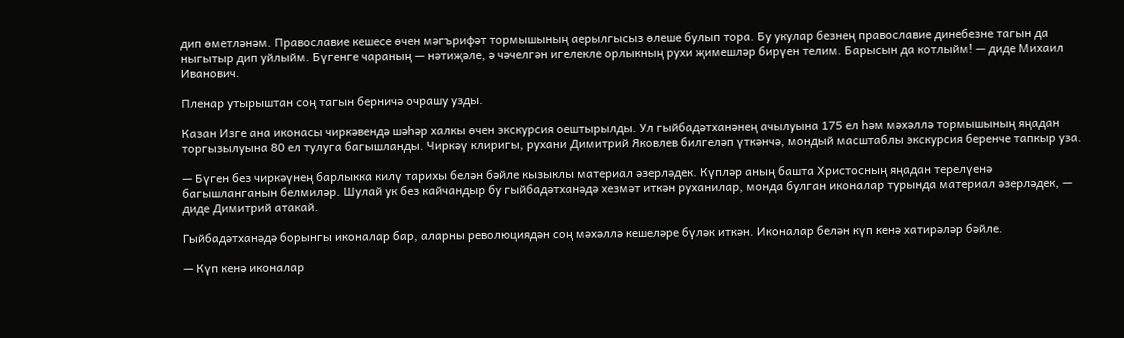дип өметләнәм. Православие кешесе өчен мәгърифәт тормышының аерылгысыз өлеше булып тора. Бу укулар безнең православие динебезне тагын да ныгытыр дип уйлыйм. Бүгенге чараның — нәтиҗәле, ә чәчелгән игелекле орлыкның рухи җимешләр бирүен телим. Барысын да котлыйм! — диде Михаил Иванович.

Пленар утырыштан соң тагын берничә очрашу узды.

Казан Изге ана иконасы чиркәвендә шәһәр халкы өчен экскурсия оештырылды. Ул гыйбадәтханәнең ачылуына 175 ел һәм мәхәллә тормышының яңадан торгызылуына 80 ел тулуга багышланды. Чиркәү клиригы, рухани Димитрий Яковлев билгеләп үткәнчә, мондый масштаблы экскурсия беренче тапкыр уза.

— Бүген без чиркәүнең барлыкка килү тарихы белән бәйле кызыклы материал әзерләдек. Күпләр аның башта Христосның яңадан терелүенә багышланганын белмиләр. Шулай ук без кайчандыр бу гыйбадәтханәдә хезмәт иткән руханилар, монда булган иконалар турында материал әзерләдек, — диде Димитрий атакай.

Гыйбадәтханәдә борынгы иконалар бар, аларны революциядән соң мәхәллә кешеләре бүләк иткән. Иконалар белән күп кенә хатирәләр бәйле.

— Күп кенә иконалар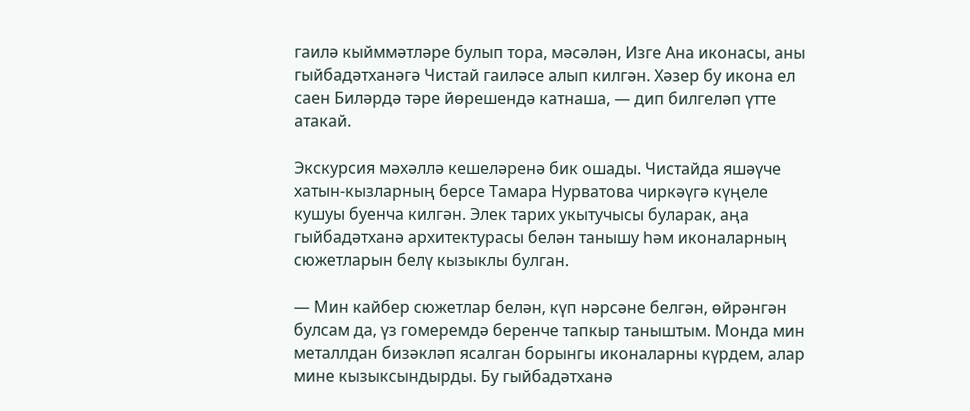гаилә кыйммәтләре булып тора, мәсәлән, Изге Ана иконасы, аны гыйбадәтханәгә Чистай гаиләсе алып килгән. Хәзер бу икона ел саен Биләрдә тәре йөрешендә катнаша, — дип билгеләп үтте атакай.

Экскурсия мәхәллә кешеләренә бик ошады. Чистайда яшәүче хатын-кызларның берсе Тамара Нурватова чиркәүгә күңеле кушуы буенча килгән. Элек тарих укытучысы буларак, аңа гыйбадәтханә архитектурасы белән танышу һәм иконаларның сюжетларын белү кызыклы булган.

— Мин кайбер сюжетлар белән, күп нәрсәне белгән, өйрәнгән булсам да, үз гомеремдә беренче тапкыр таныштым. Монда мин металлдан бизәкләп ясалган борынгы иконаларны күрдем, алар мине кызыксындырды. Бу гыйбадәтханә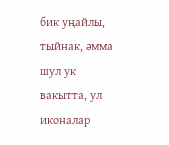бик уңайлы, тыйнак, әмма шул ук вакытта, ул иконалар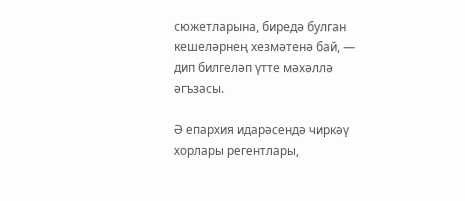сюжетларына, биредә булган кешеләрнең хезмәтенә бай, — дип билгеләп үтте мәхәллә әгъзасы.

Ә епархия идарәсендә чиркәү хорлары регентлары,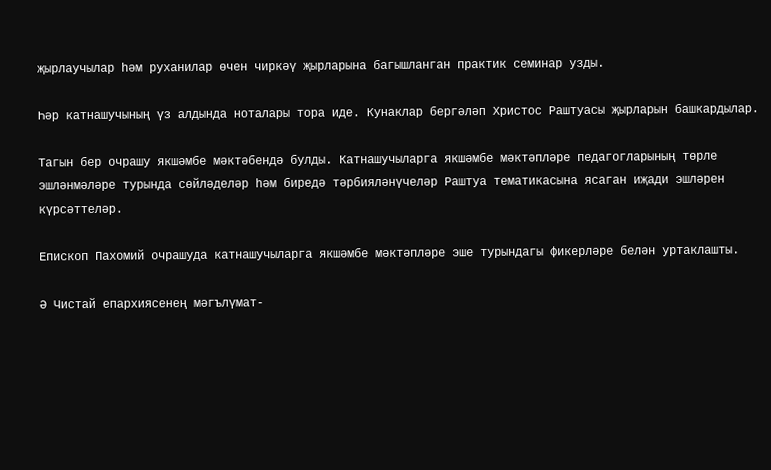җырлаучылар һәм руханилар өчен чиркәү җырларына багышланган практик семинар узды.

Һәр катнашучының үз алдында ноталары тора иде. Кунаклар бергәләп Христос Раштуасы җырларын башкардылар.

Тагын бер очрашу якшәмбе мәктәбендә булды. Катнашучыларга якшәмбе мәктәпләре педагогларының төрле эшләнмәләре турында сөйләделәр һәм биредә тәрбияләнүчеләр Раштуа тематикасына ясаган иҗади эшләрен күрсәттеләр.

Епископ Пахомий очрашуда катнашучыларга якшәмбе мәктәпләре эше турындагы фикерләре белән уртаклашты.

Ә Чистай епархиясенең мәгълүмат-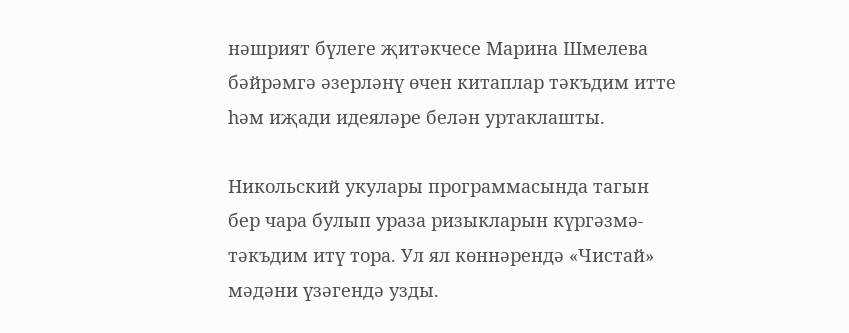нәшрият бүлеге җитәкчесе Марина Шмелева бәйрәмгә әзерләнү өчен китаплар тәкъдим итте һәм иҗади идеяләре белән уртаклашты.

Никольский укулары программасында тагын бер чара булып ураза ризыкларын күргәзмә-тәкъдим итү тора. Ул ял көннәрендә «Чистай» мәдәни үзәгендә узды.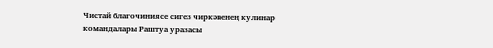Чистай благочиниясе сигез чиркәвенең кулинар командалары Раштуа уразасы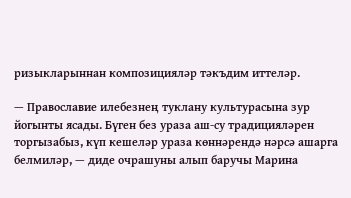ризыкларыннан композицияләр тәкъдим иттеләр.

— Православие илебезнең туклану культурасына зур йогынты ясады. Бүген без ураза аш-су традицияләрен торгызабыз, күп кешеләр ураза көннәрендә нәрсә ашарга белмиләр, — диде очрашуны алып баручы Марина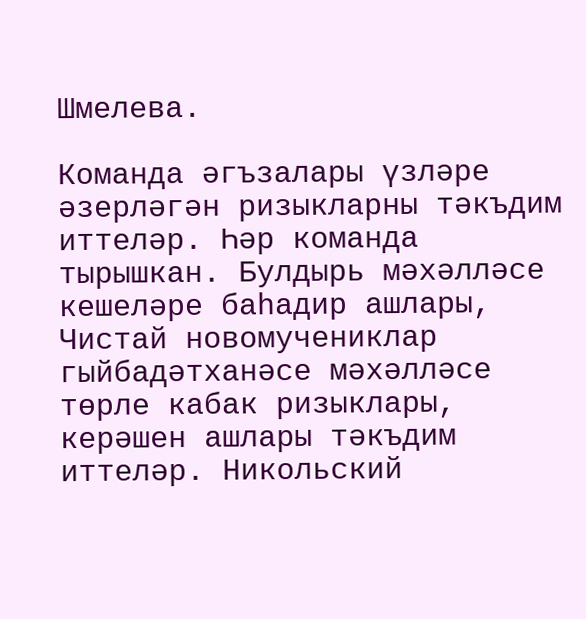Шмелева.

Команда әгъзалары үзләре әзерләгән ризыкларны тәкъдим иттеләр. Һәр команда тырышкан. Булдырь мәхәлләсе кешеләре баһадир ашлары, Чистай новомучениклар гыйбадәтханәсе мәхәлләсе төрле кабак ризыклары, керәшен ашлары тәкъдим иттеләр. Никольский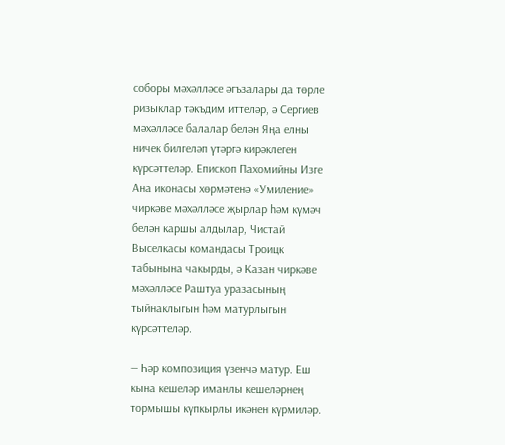соборы мәхәлләсе әгъзалары да төрле ризыклар тәкъдим иттеләр, ә Сергиев мәхәлләсе балалар белән Яңа елны ничек билгеләп үтәргә кирәклеген күрсәттеләр. Епископ Пахомийны Изге Ана иконасы хөрмәтенә «Умиление» чиркәве мәхәлләсе җырлар һәм күмәч белән каршы алдылар, Чистай Выселкасы командасы Троицк табынына чакырды, ә Казан чиркәве мәхәлләсе Раштуа уразасының тыйнаклыгын һәм матурлыгын күрсәттеләр.

— Һәр композиция үзенчә матур. Еш кына кешеләр иманлы кешеләрнең тормышы күпкырлы икәнен күрмиләр.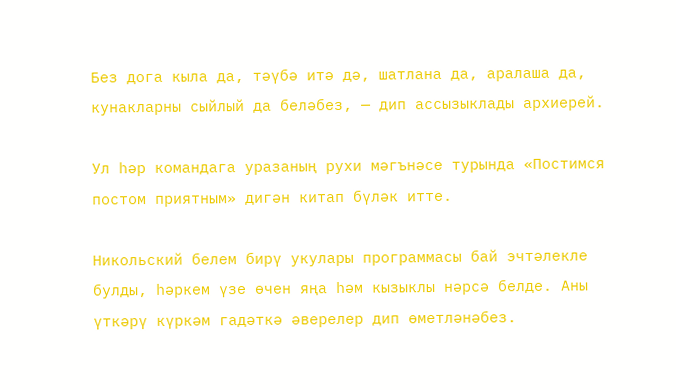Без дога кыла да, тәүбә итә дә, шатлана да, аралаша да, кунакларны сыйлый да беләбез, — дип ассызыклады архиерей.

Ул һәр командага уразаның рухи мәгънәсе турында «Постимся постом приятным» дигән китап бүләк итте.

Никольский белем бирү укулары программасы бай эчтәлекле булды, һәркем үзе өчен яңа һәм кызыклы нәрсә белде. Аны үткәрү күркәм гадәткә әверелер дип өметләнәбез.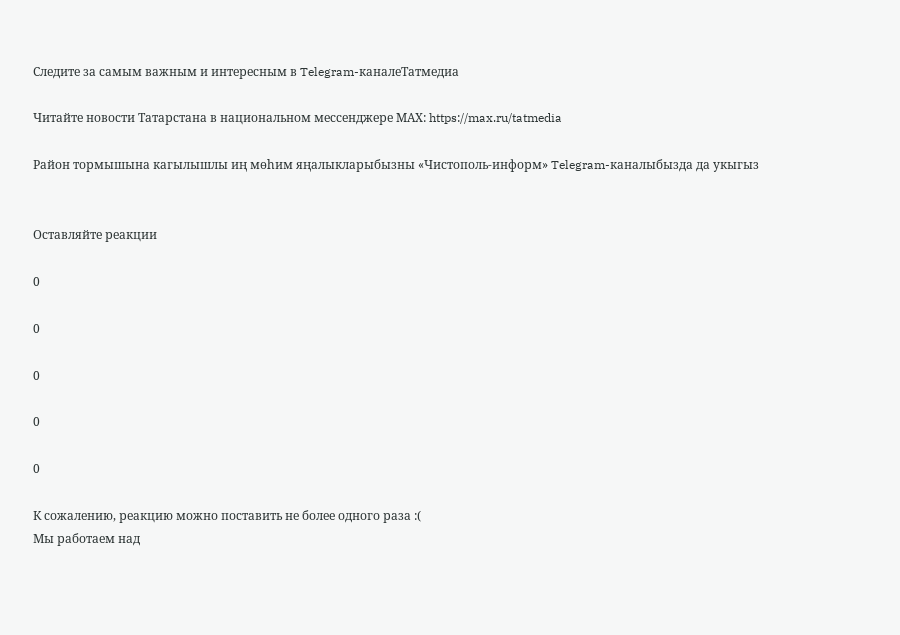Следите за самым важным и интересным в Telegram-каналеТатмедиа

Читайте новости Татарстана в национальном мессенджере MАХ: https://max.ru/tatmedia

Район тормышына кагылышлы иң мөһим яңалыкларыбызны «Чистополь-информ» Telegram-каналыбызда да укыгыз


Оставляйте реакции

0

0

0

0

0

К сожалению, реакцию можно поставить не более одного раза :(
Мы работаем над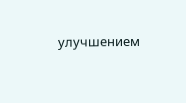улучшением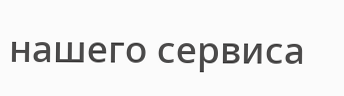нашего сервиса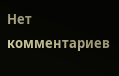Нет комментариев